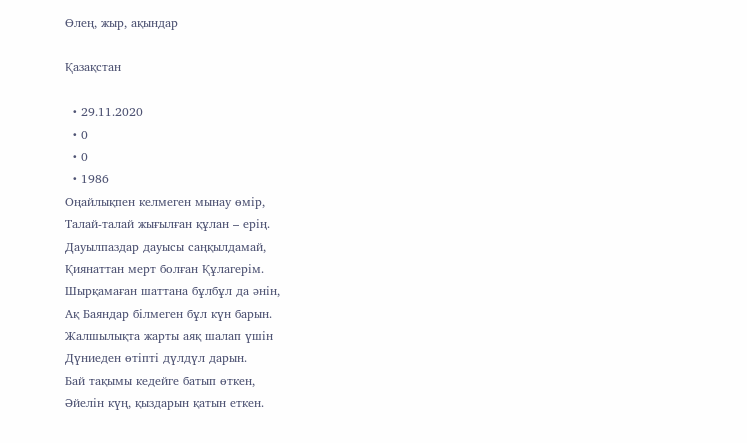Өлең, жыр, ақындар

Қазақстан

  • 29.11.2020
  • 0
  • 0
  • 1986
Оңайлықпен келмеген мынау өмiр,
Талай-талай жығылған құлан – ерің.
Дауылпаздар дауысы саңқылдамай,
Қиянаттан мерт болған Құлагерiм.
Шырқамаған шаттана бұлбұл да әнiн,
Ақ Баяндар бiлмеген бұл күн барын.
Жалшылықта жарты аяқ шалап үшiн
Дүниеден өтiптi дүлдүл дарын.
Бай тақымы кедейге батып өткен,
Әйелiн күң, қыздарын қатын еткен.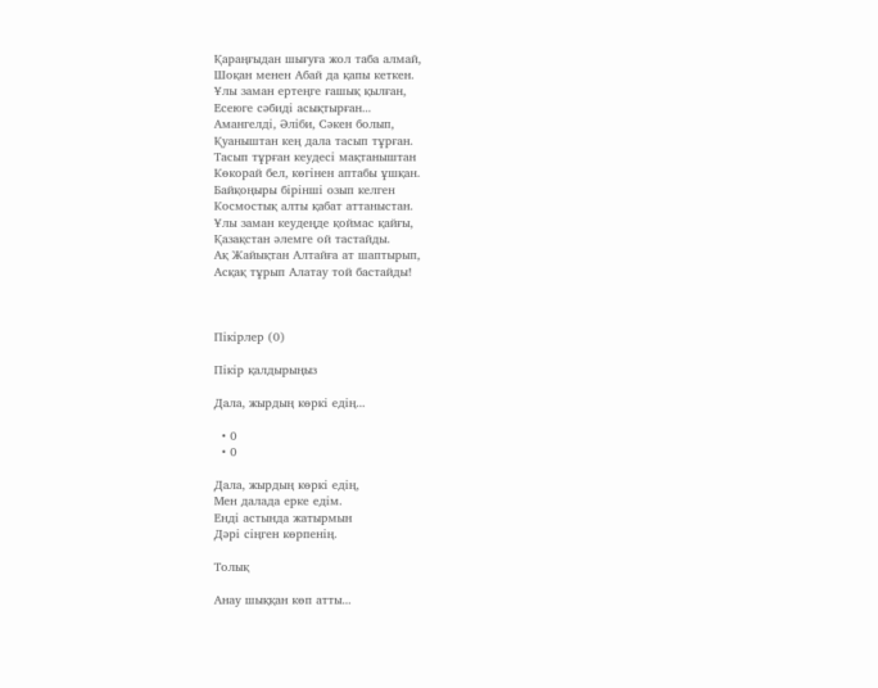Қараңғыдан шығуға жол таба алмай,
Шоқан менен Абай да қапы кеткен.
Ұлы заман ертеңге ғашық қылған,
Есеюге сәбидi асықтырған...
Амангелдi, Әлiби, Сәкен болып,
Қуаныштан кең дала тасып тұрған.
Тасып тұрған кеудесi мақтаныштан
Көкорай бел, көгiнен аптабы ұшқан.
Байқоңыры бiрiншi озып келген
Космостық алты қабат аттаныстан.
Ұлы заман кеудеңде қоймас қайғы,
Қазақстан әлемге ой тастайды.
Ақ Жайықтан Алтайға ат шаптырып,
Асқақ тұрып Алатау той бастайды!



Пікірлер (0)

Пікір қалдырыңыз

Дала, жырдың көркі едің...

  • 0
  • 0

Дала, жырдың көркi едiң,
Мен далада ерке едiм.
Ендi астында жатырмын
Дәрi сiңген көрпенiң.

Толық

Анау шыққан көп атты...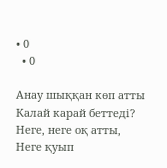• 0
  • 0

Анау шыққан көп атты
Калай карай беттедi?
Неге, неге оқ атты,
Неге қуып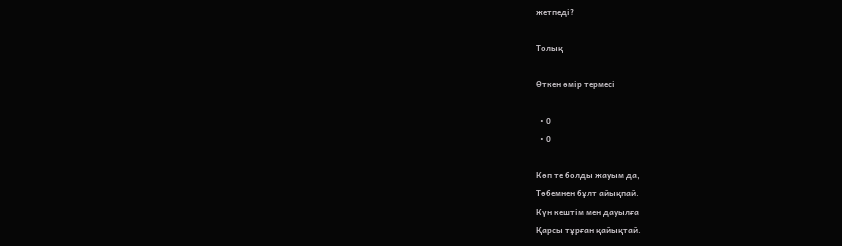жетпедi?

Толық

Өткен өмір термесі

  • 0
  • 0

Көп те болды жауым да,
Төбемнен бұлт айықпай.
Күн кештiм мен дауылға
Қарсы тұрған қайықтай.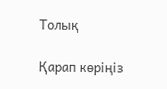Толық

Қарап көріңіз